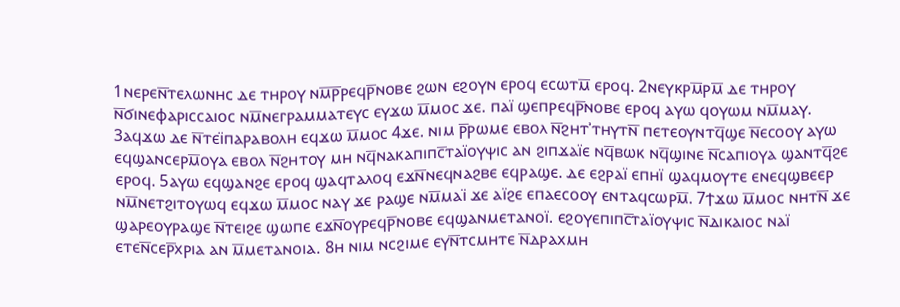1ⲛⲉⲣⲉⲛ̅ⲧⲉⲗⲱⲛⲏⲥ ⲇⲉ ⲧⲏⲣⲟⲩ ⲛⲙ̅ⲣ̅ⲣⲉϥⲣ̅ⲛⲟⲃⲉ ϩⲱⲛ ⲉϩⲟⲩⲛ ⲉⲣⲟϥ ⲉⲥⲱⲧⲙ̅ ⲉⲣⲟϥ. 2ⲛⲉⲩⲕⲣⲙ̅ⲣⲙ̅ ⲇⲉ ⲧⲏⲣⲟⲩ ⲛ̅ϭⲓⲛⲉⲫⲁⲣⲓⲥⲥⲁⲓⲟⲥ ⲛⲙ̅ⲛⲉⲅⲣⲁⲙⲙⲁⲧⲉⲩⲥ ⲉⲩϫⲱ ⲙ̅ⲙⲟⲥ ϫⲉ. ⲡⲁⲓ̈ ϣⲉⲡⲣⲉϥⲣ̅ⲛⲟⲃⲉ ⲉⲣⲟϥ ⲁⲩⲱ ϥⲟⲩⲱⲙ ⲛⲙ̅ⲙⲁⲩ. 3ⲁϥϫⲱ ⲇⲉ ⲛ̅ⲧⲉⲓ̈ⲡⲁⲣⲁⲃⲟⲗⲏ ⲉϥϫⲱ ⲙ̅ⲙⲟⲥ 4ϫⲉ. ⲛⲓⲙ ⲣ̅ⲣⲱⲙⲉ ⲉⲃⲟⲗ ⲛ̅ϩⲏⲧʾⲧⲏⲩⲧⲛ̅ ⲡⲉⲧⲉⲟⲩⲛⲧϥ̅ϣⲉ ⲛ̅ⲉⲥⲟⲟⲩ ⲁⲩⲱ ⲉϥϣⲁⲛⲥⲉⲣⲙ̅ⲟⲩⲁ ⲉⲃⲟⲗ ⲛ̅ϩⲏⲧⲟⲩ ⲙⲏ ⲛϥ̅ⲛⲁⲕⲁⲡⲓⲡⲥ̅ⲧⲁⲓ̈ⲟⲩⲯⲓⲥ ⲁⲛ ϩⲓⲡϫⲁⲓ̈ⲉ ⲛϥ̅ⲃⲱⲕ ⲛϥ̅ϣⲓⲛⲉ ⲛ̅ⲥⲁⲡⲓⲟⲩⲁ ϣⲁⲛⲧϥ̅ϩⲉ ⲉⲣⲟϥ. 5ⲁⲩⲱ ⲉϥϣⲁⲛϩⲉ ⲉⲣⲟϥ ϣⲁϥⲧⲁⲗⲟϥ ⲉϫⲛ̅ⲛⲉϥⲛⲁϩⲃⲉ ⲉϥⲣⲁϣⲉ. ⲇⲉ ⲉϩⲣⲁⲓ̈ ⲉⲡⲏⲓ̈ ϣⲁϥⲙⲟⲩⲧⲉ ⲉⲛⲉϥϣⲃⲉⲉⲣ ⲛⲙ̅ⲛⲉⲧϩⲓⲧⲟⲩⲱϥ ⲉϥϫⲱ ⲙ̅ⲙⲟⲥ ⲛⲁⲩ ϫⲉ ⲣⲁϣⲉ ⲛⲙ̅ⲙⲁⲓ̈ ϫⲉ ⲁⲓ̈ϩⲉ ⲉⲡⲁⲉⲥⲟⲟⲩ ⲉⲛⲧⲁϥⲥⲱⲣⲙ̅. 7ϯϫⲱ ⲙ̅ⲙⲟⲥ ⲛⲏⲧⲛ̅ ϫⲉ ϣⲁⲣⲉⲟⲩⲣⲁϣⲉ ⲛ̅ⲧⲉⲓϩⲉ ϣⲱⲡⲉ ⲉϫⲛ̅ⲟⲩⲣⲉϥⲣ̅ⲛⲟⲃⲉ ⲉϥϣⲁⲛⲙⲉⲧⲁⲛⲟⲓ̈. ⲉϩⲟⲩⲉⲡⲓⲡⲥ̅ⲧⲁⲓ̈ⲟⲩⲯⲓⲥ ⲛ̅ⲇⲓⲕⲁⲓⲟⲥ ⲛⲁⲓ̈ ⲉⲧⲉⲛ̅ⲥⲉⲣ̅ⲭⲣⲓⲁ ⲁⲛ ⲙ̅ⲙⲉⲧⲁⲛⲟⲓⲁ. 8ⲏ ⲛⲓⲙ ⲛⲥϩⲓⲙⲉ ⲉⲩⲛ̅ⲧⲥⲙⲏⲧⲉ ⲛ̅ⲇⲣⲁⲭⲙⲏ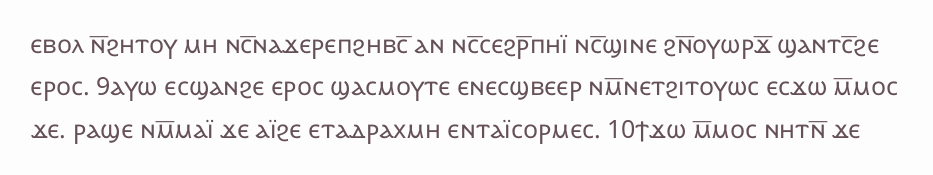ⲉⲃⲟⲗ ⲛ̅ϩⲏⲧⲟⲩ ⲙⲏ ⲛⲥ̅ⲛⲁϫⲉⲣⲉⲡϩⲏⲃⲥ̅ ⲁⲛ ⲛⲥ̅ⲥⲉϩⲣ̅ⲡⲏⲓ̈ ⲛⲥ̅ϣⲓⲛⲉ ϩⲛ̅ⲟⲩⲱⲣϫ̅ ϣⲁⲛⲧⲥ̅ϩⲉ ⲉⲣⲟⲥ. 9ⲁⲩⲱ ⲉⲥϣⲁⲛϩⲉ ⲉⲣⲟⲥ ϣⲁⲥⲙⲟⲩⲧⲉ ⲉⲛⲉⲥϣⲃⲉⲉⲣ ⲛⲙ̅ⲛⲉⲧϩⲓⲧⲟⲩⲱⲥ ⲉⲥϫⲱ ⲙ̅ⲙⲟⲥ ϫⲉ. ⲣⲁϣⲉ ⲛⲙ̅ⲙⲁⲓ̈ ϫⲉ ⲁⲓ̈ϩⲉ ⲉⲧⲁⲇⲣⲁⲭⲙⲏ ⲉⲛⲧⲁⲓ̈ⲥⲟⲣⲙⲉⲥ. 10ϯϫⲱ ⲙ̅ⲙⲟⲥ ⲛⲏⲧⲛ̅ ϫⲉ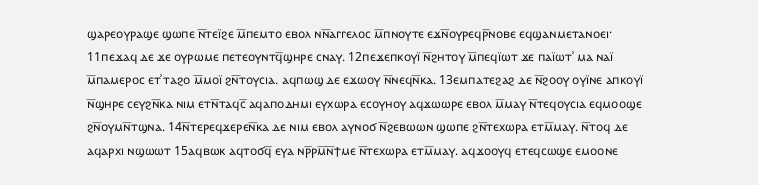ϣⲁⲣⲉⲟⲩⲣⲁϣⲉ ϣⲱⲡⲉ ⲛ̅ⲧⲉⲓ̈ϩⲉ ⲙ̅ⲡⲉⲙⲧⲟ ⲉⲃⲟⲗ ⲛⲛ̅ⲁⲅⲅⲉⲗⲟⲥ ⲙ̅ⲡⲛⲟⲩⲧⲉ ⲉϫⲛ̅ⲟⲩⲣⲉϥⲣ̅ⲛⲟⲃⲉ ⲉϥϣⲁⲛⲙⲉⲧⲁⲛⲟⲉⲓ· 11ⲡⲉϫⲁϥ ⲇⲉ ϫⲉ ⲟⲩⲣⲱⲙⲉ ⲡⲉⲧⲉⲟⲩⲛⲧϥ̅ϣⲏⲣⲉ ⲥⲛⲁⲩ. 12ⲡⲉϫⲉⲡⲕⲟⲩⲓ̈ ⲛ̅ϩⲏⲧⲟⲩ ⲙ̅ⲡⲉϥⲓ̈ⲱⲧ ϫⲉ ⲡⲁⲓ̈ⲱⲧʾ ⲙⲁ ⲛⲁⲓ̈ ⲙ̅ⲡⲁⲙⲉⲣⲟⲥ ⲉⲧʾⲧⲁϩⲟ ⲙ̅ⲙⲟⲓ̈ ϩⲛ̅ⲧⲟⲩⲥⲓⲁ. ⲁϥⲡⲱϣ ⲇⲉ ⲉϫⲱⲟⲩ ⲛ̅ⲛⲉϥⲛ̅ⲕⲁ. 13ⲉⲙⲡⲁⲧⲉϩⲁϩ ⲇⲉ ⲛ̅ϩⲟⲟⲩ ⲟⲩⲓ̈ⲛⲉ ⲁⲡⲕⲟⲩⲓ̈ ⲛ̅ϣⲏⲣⲉ ⲥⲉⲩϩⲛ̅ⲕⲁ ⲛⲓⲙ ⲉⲧⲛ̅ⲧⲁϥⲥ̅ ⲁϥⲁⲡⲟⲇⲏⲙⲓ ⲉⲩⲭⲱⲣⲁ ⲉⲥⲟⲩⲏⲟⲩ ⲁϥϫⲱⲱⲣⲉ ⲉⲃⲟⲗ ⲙ̅ⲙⲁⲩ ⲛ̅ⲧⲉϥⲟⲩⲥⲓⲁ ⲉϥⲙⲟⲟϣⲉ ϩⲛ̅ⲟⲩⲙⲛ̅ⲧϣⲛⲁ. 14ⲛ̅ⲧⲉⲣⲉϥϫⲉⲣⲉⲛ̅ⲕⲁ ⲇⲉ ⲛⲓⲙ ⲉⲃⲟⲗ ⲁⲩⲛⲟϭ ⲛ̅ϩⲉⲃⲱⲱⲛ ϣⲱⲡⲉ ϩⲛ̅ⲧⲉⲭⲱⲣⲁ ⲉⲧⲙ̅ⲙⲁⲩ. ⲛ̅ⲧⲟϥ ⲇⲉ ⲁϥⲁⲣⲭⲓ ⲛϣⲱⲱⲧ 15ⲁϥⲃⲱⲕ ⲁϥⲧⲟϭϥ̅ ⲉⲩⲁ ⲛⲣ̅ⲣⲙ̅ⲛ̅ϯⲙⲉ ⲛ̅ⲧⲉⲭⲱⲣⲁ ⲉⲧⲙ̅ⲙⲁⲩ. ⲁϥϫⲟⲟⲩϥ ⲉⲧⲉϥⲥⲱϣⲉ ⲉⲙⲟⲟⲛⲉ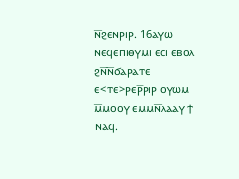ⲛ̅ϩⲉⲛⲣⲓⲣ. 16ⲁⲩⲱ ⲛⲉϥⲉⲡⲓⲑⲩⲙⲓ ⲉⲥⲓ ⲉⲃⲟⲗ ϩⲛ̅ⲛ̅ϭⲁⲣⲁⲧⲉ ⲉ<ⲧⲉ>ⲣⲉⲣ̅ⲣⲓⲣ ⲟⲩⲱⲙ ⲙ̅ⲙⲟⲟⲩ ⲉⲙⲙⲛ̅ⲗⲁⲁⲩ ϯ ⲛⲁϥ.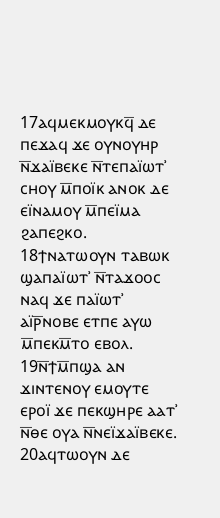17ⲁϥⲙⲉⲕⲙⲟⲩⲕϥ̅ ⲇⲉ ⲡⲉϫⲁϥ ϫⲉ ⲟⲩⲛⲟⲩⲏⲣ ⲛ̅ϫⲁⲓ̈ⲃⲉⲕⲉ ⲛ̅ⲧⲉⲡⲁⲓ̈ⲱⲧʾ ⲥⲏⲟⲩ ⲙ̅ⲡⲟⲓ̈ⲕ ⲁⲛⲟⲕ ⲇⲉ ⲉⲓ̈ⲛⲁⲙⲟⲩ ⲙ̅ⲡⲉⲓ̈ⲙⲁ ϩⲁⲡⲉϩⲕⲟ. 18ϯⲛⲁⲧⲱⲟⲩⲛ ⲧⲁⲃⲱⲕ ϣⲁⲡⲁⲓ̈ⲱⲧʾ ⲛ̅ⲧⲁϫⲟⲟⲥ ⲛⲁϥ ϫⲉ ⲡⲁⲓ̈ⲱⲧʾ ⲁⲓ̈ⲣ̅ⲛⲟⲃⲉ ⲉⲧⲡⲉ ⲁⲩⲱ ⲙ̅ⲡⲉⲕⲙ̅ⲧⲟ ⲉⲃⲟⲗ. 19ⲛ̅ϯⲙ̅ⲡϣⲁ ⲁⲛ ϫⲓⲛⲧⲉⲛⲟⲩ ⲉⲙⲟⲩⲧⲉ ⲉⲣⲟⲓ̈ ϫⲉ ⲡⲉⲕϣⲏⲣⲉ ⲁⲁⲧʾ ⲛ̅ⲑⲉ ⲟⲩⲁ ⲛ̅ⲛⲉⲓ̈ϫⲁⲓ̈ⲃⲉⲕⲉ. 20ⲁϥⲧⲱⲟⲩⲛ ⲇⲉ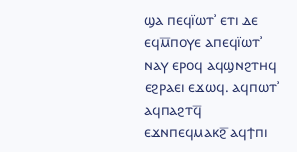ϣⲁ ⲡⲉϥⲓ̈ⲱⲧʾ ⲉⲧⲓ ⲇⲉ ⲉϥⲙ̅ⲡⲟⲩⲉ ⲁⲡⲉϥⲓ̈ⲱⲧʾ ⲛⲁⲩ ⲉⲣⲟϥ ⲁϥϣⲛϩⲧⲏϥ ⲉϩⲣⲁⲉⲓ ⲉϫⲱϥ. ⲁϥⲡⲱⲧʾ ⲁϥⲡⲁϩⲧϥ̅ ⲉϫⲛⲡⲉϥⲙⲁⲕϩ̅ ⲁϥϯⲡⲓ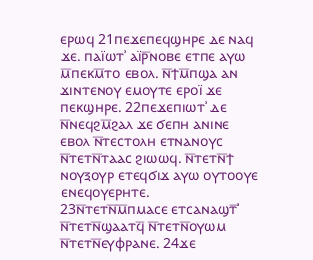ⲉⲣⲱϥ 21ⲡⲉϫⲉⲡⲉϥϣⲏⲣⲉ ⲇⲉ ⲛⲁϥ ϫⲉ. ⲡⲁⲓ̈ⲱⲧʾ ⲁⲓ̈ⲣ̅ⲛⲟⲃⲉ ⲉⲧⲡⲉ ⲁⲩⲱ ⲙ̅ⲡⲉⲕⲙ̅ⲧⲟ ⲉⲃⲟⲗ. ⲛ̅ϯⲙ̅ⲡϣⲁ ⲁⲛ ϫⲓⲛⲧⲉⲛⲟⲩ ⲉⲙⲟⲩⲧⲉ ⲉⲣⲟⲓ̈ ϫⲉ ⲡⲉⲕϣⲏⲣⲉ. 22ⲡⲉϫⲉⲡⲓⲱⲧʾ ⲇⲉ ⲛ̅ⲛⲉϥϩⲙ̅ϩⲁⲗ ϫⲉ ϭⲉⲡⲏ ⲁⲛⲓⲛⲉ ⲉⲃⲟⲗ ⲛ̅ⲧⲉⲥⲧⲟⲗⲏ ⲉⲧⲛⲁⲛⲟⲩⲥ ⲛ̅ⲧⲉⲧⲛ̅ⲧⲁⲁⲥ ϩⲓⲱⲱϥ. ⲛ̅ⲧⲉⲧⲛ̅ϯ ⲛⲟⲩⲝⲟⲩⲣ ⲉⲧⲉϥϭⲓϫ ⲁⲩⲱ ⲟⲩⲧⲟⲟⲩⲉ ⲉⲛⲉϥⲟⲩⲉⲣⲏⲧⲉ. 23ⲛ̅ⲧⲉⲧⲛ̅ⲙ̅ⲡⲙⲁⲥⲉ ⲉⲧⲥⲁⲛⲁϣⲧ̅ʾ ⲛ̅ⲧⲉⲧⲛ̅ϣⲁⲁⲧϥ̅ ⲛ̅ⲧⲉⲧⲛ̅ⲟⲩⲱⲙ ⲛ̅ⲧⲉⲧⲛ̅ⲉⲩⲫⲣⲁⲛⲉ. 24ϫⲉ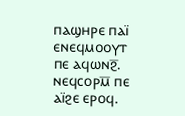ⲡⲁϣⲏⲣⲉ ⲡⲁⲓ̈ ⲉⲛⲉϥⲙⲟⲟⲩⲧ ⲡⲉ ⲁϥⲱⲛϩ̅. ⲛⲉϥⲥⲟⲣⲙ̅ ⲡⲉ ⲁⲓ̈ϩⲉ ⲉⲣⲟϥ.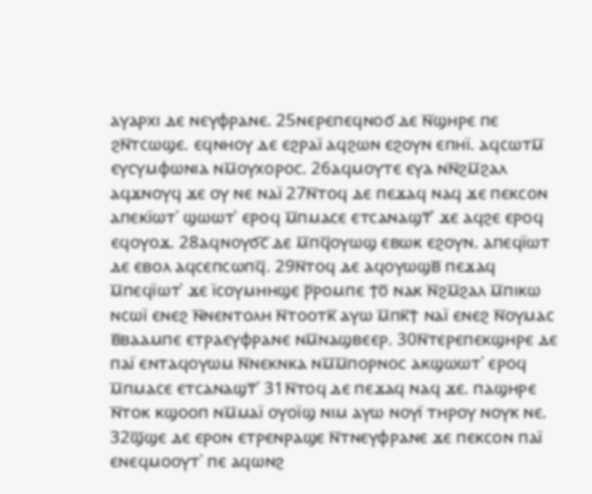ⲁⲩⲁⲣⲭⲓ ⲇⲉ ⲛⲉⲩⲫⲣⲁⲛⲉ. 25ⲛⲉⲣⲉⲡⲉϥⲛⲟϭ ⲇⲉ ⲛ̅ϣⲏⲣⲉ ⲡⲉ ϩⲛ̅ⲧⲥⲱϣⲉ. ⲉϥⲛⲏⲟⲩ ⲇⲉ ⲉϩⲣⲁⲓ̈ ⲁϥϩⲱⲛ ⲉϩⲟⲩⲛ ⲉⲡⲏⲓ̈. ⲁϥⲥⲱⲧⲙ̅ ⲉⲩⲥⲩⲙⲫⲱⲛⲓⲁ ⲛⲙ̅ⲟⲩⲭⲟⲣⲟⲥ. 26ⲁϥⲙⲟⲩⲧⲉ ⲉⲩⲁ ⲛⲛ̅ϩⲙ̅ϩⲁⲗ ⲁϥϫⲛⲟⲩϥ ϫⲉ ⲟⲩ ⲛⲉ ⲛⲁⲓ̈ 27ⲛ̅ⲧⲟϥ ⲇⲉ ⲡⲉϫⲁϥ ⲛⲁϥ ϫⲉ ⲡⲉⲕⲥⲟⲛ ⲁⲡⲉⲕⲓ̈ⲱⲧʾ ϣⲱⲱⲧʾ ⲉⲣⲟϥ ⲙ̅ⲡⲙⲁⲥⲉ ⲉⲧⲥⲁⲛⲁϣⲧ̅ʾ ϫⲉ ⲁϥϩⲉ ⲉⲣⲟϥ ⲉϥⲟⲩⲟϫ. 28ⲁϥⲛⲟⲩϭⲥ̅ ⲇⲉ ⲙ̅ⲡϥ̅ⲟⲩⲱϣ ⲉⲃⲱⲕ ⲉϩⲟⲩⲛ. ⲁⲡⲉϥⲓ̈ⲱⲧ ⲇⲉ ⲉⲃⲟⲗ ⲁϥⲥⲉⲡⲥⲱⲡϥ̅. 29ⲛ̅ⲧⲟϥ ⲇⲉ ⲁϥⲟⲩⲱϣⲃ̅ ⲡⲉϫⲁϥ ⲙ̅ⲡⲉϥⲓ̈ⲱⲧʾ ϫⲉ ⲓ̈ⲥⲟⲩⲙⲏⲏϣⲉ ⲣ̅ⲣⲟⲙⲡⲉ ϯⲟ̅ ⲛⲁⲕ ⲛ̅ϩⲙ̅ϩⲁⲗ ⲙ̅ⲡⲓⲕⲱ ⲛⲥⲱⲓ̈ ⲉⲛⲉϩ ⲛ̅ⲛⲉⲛⲧⲟⲗⲏ ⲛ̅ⲧⲟⲟⲧⲕ̅ ⲁⲩⲱ ⲙ̅ⲡⲕ̅ϯ ⲛⲁⲓ̈ ⲉⲛⲉϩ ⲛ̅ⲟⲩⲙⲁⲥ ⲃ̅ⲃⲁⲁⲙⲡⲉ ⲉⲧⲣⲁⲉⲩⲫⲣⲁⲛⲉ ⲛⲙ̅ⲛⲁϣⲃⲉⲉⲣ. 30ⲛ̅ⲧⲉⲣⲉⲡⲉⲕϣⲏⲣⲉ ⲇⲉ ⲡⲁⲓ̈ ⲉⲛⲧⲁϥⲟⲩⲱⲙ ⲛ̅ⲛⲉⲕⲛⲕⲁ ⲛⲙ̅ⲙ̅ⲡⲟⲣⲛⲟⲥ ⲁⲕϣⲱⲱⲧʾ ⲉⲣⲟϥ ⲙ̅ⲡⲙⲁⲥⲉ ⲉⲧⲥⲁⲛⲁϣⲧ̅ʾ 31ⲛ̅ⲧⲟϥ ⲇⲉ ⲡⲉϫⲁϥ ⲛⲁϥ ϫⲉ. ⲡⲁϣⲏⲣⲉ ⲛ̅ⲧⲟⲕ ⲕϣⲟⲟⲡ ⲛⲙ̅ⲙⲁⲓ̈ ⲟⲩⲟⲓ̈ϣ ⲛⲓⲙ ⲁⲩⲱ ⲛⲟⲩⲓ̈ ⲧⲏⲣⲟⲩ ⲛⲟⲩⲕ ⲛⲉ. 32ϣ̅ϣⲉ ⲇⲉ ⲉⲣⲟⲛ ⲉⲧⲣⲉⲛⲣⲁϣⲉ ⲛ̅ⲧⲛⲉⲩⲫⲣⲁⲛⲉ ϫⲉ ⲡⲉⲕⲥⲟⲛ ⲡⲁⲓ̈ ⲉⲛⲉϥⲙⲟⲟⲩⲧʾ ⲡⲉ ⲁϥⲱⲛϩ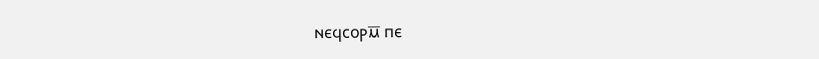ⲛⲉϥⲥⲟⲣⲙ̅ ⲡⲉ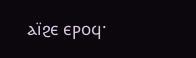ⲁⲓ̈ϩⲉ ⲉⲣⲟϥ·